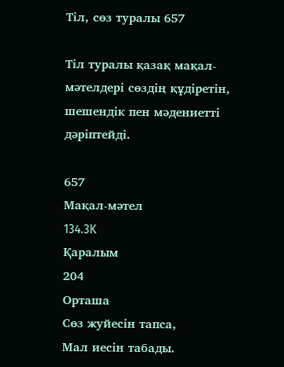Тіл, сөз туралы 657

Тіл туралы қазақ мақал-мәтелдері сөздің құдіретін, шешендік пен мәдениетті дәріптейді.

657
Мақал-мәтел
134.3K
Қаралым
204
Орташа
Сөз жуйесін тапса,
Мал иесін табады.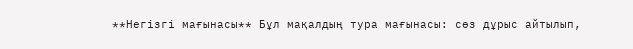**Негізгі мағынасы** Бұл мақалдың тура мағынасы: сөз дұрыс айтылып,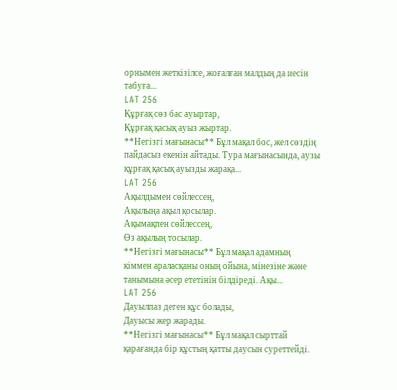орнымен жеткізілсе, жоғалған малдың да иесін табуға...
LAT 256
Құрғақ сөз бас ауыртар,
Құрғақ қасық ауыз жыртар.
**Негізгі мағынасы** Бұл мақал бос, жел сөздің пайдасыз екенін айтады. Тура мағынасында, аузы құрғақ қасық ауызды жарақа...
LAT 256
Ақылдымен сөйлессең,
Ақылыңа ақыл қосылар.
Ақымақпен сөйлессең,
Өз ақылың тосылар.
**Негізгі мағынасы** Бұл мақал адамның кіммен араласқаны оның ойына, мінезіне және танымына әсер ететінін білдіреді. Ақы...
LAT 256
Дауылпаз деген құс болады,
Дауысы жер жарады.
**Негізгі мағынасы** Бұл мақал сырттай қарағанда бір құстың қатты даусын суреттейді.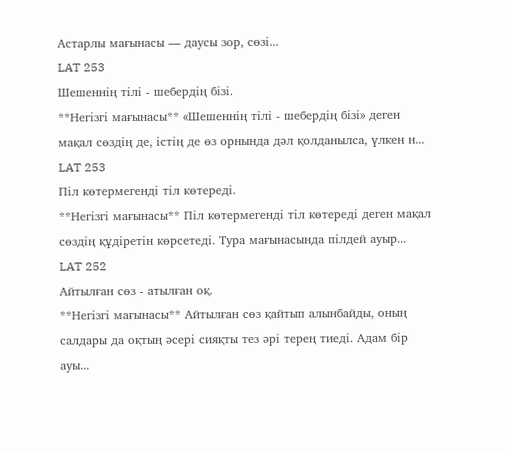Астарлы мағынасы — даусы зор, сөзі...
LAT 253
Шешеннің тілі - шебердің бізі.
**Негізгі мағынасы** «Шешеннің тілі - шебердің бізі» деген мақал сөздің де, істің де өз орнында дәл қолданылса, үлкен н...
LAT 253
Піл көтермегенді тіл көтереді.
**Негізгі мағынасы** Піл көтермегенді тіл көтереді деген мақал сөздің құдіретін көрсетеді. Тура мағынасында пілдей ауыр...
LAT 252
Айтылған сөз - атылған оқ.
**Негізгі мағынасы** Айтылған сөз қайтып алынбайды, оның салдары да оқтың әсері сияқты тез әрі терең тиеді. Адам бір ауы...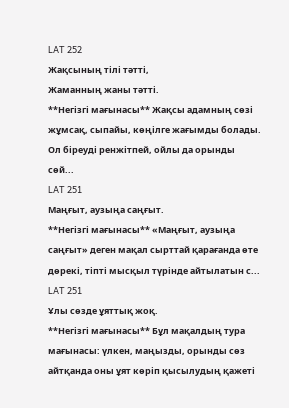LAT 252
Жақсының тілі тәтті,
Жаманның жаны тәтті.
**Негізгі мағынасы** Жақсы адамның сөзі жұмсақ, сыпайы, көңілге жағымды болады. Ол біреуді ренжітпей, ойлы да орынды сөй...
LAT 251
Маңғыт, аузыңа саңғыт.
**Негізгі мағынасы** «Маңғыт, аузыңа саңғыт» деген мақал сырттай қарағанда өте дөрекі, тіпті мысқыл түрінде айтылатын с...
LAT 251
Ұлы сөзде ұяттық жоқ.
**Негізгі мағынасы** Бұл мақалдың тура мағынасы: үлкен, маңызды, орынды сөз айтқанда оны ұят көріп қысылудың қажеті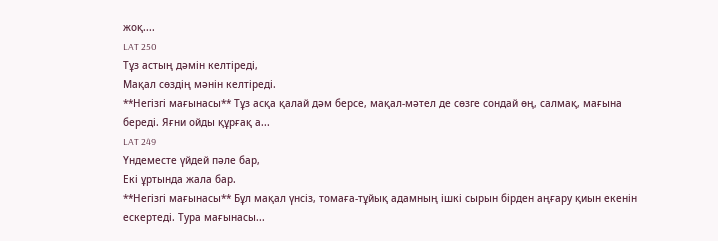жоқ....
LAT 250
Тұз астың дәмін келтіреді,
Мақал сөздің мәнін келтіреді.
**Негізгі мағынасы** Тұз асқа қалай дәм берсе, мақал-мәтел де сөзге сондай өң, салмақ, мағына береді. Яғни ойды құрғақ а...
LAT 249
Үндеместе үйдей пәле бар,
Екі ұртында жала бар.
**Негізгі мағынасы** Бұл мақал үнсіз, томаға-тұйық адамның ішкі сырын бірден аңғару қиын екенін ескертеді. Тура мағынасы...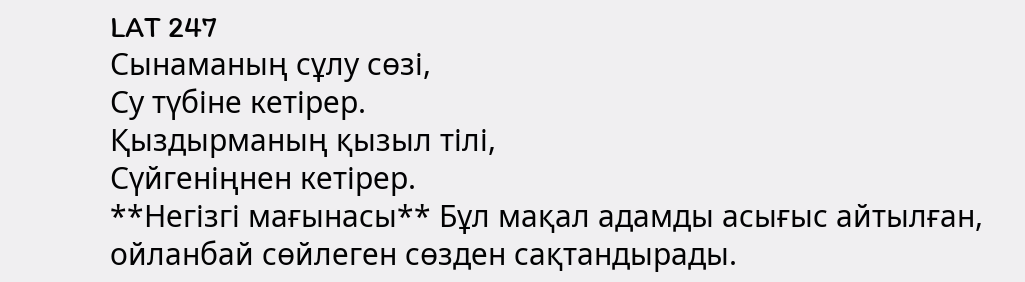LAT 247
Сынаманың сұлу сөзі,
Су түбіне кетірер.
Қыздырманың қызыл тілі,
Сүйгеніңнен кетірер.
**Негізгі мағынасы** Бұл мақал адамды асығыс айтылған, ойланбай сөйлеген сөзден сақтандырады.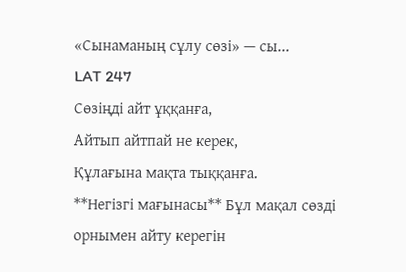«Сынаманың сұлу сөзі» — сы...
LAT 247
Сөзіңді айт ұққанға,
Айтып айтпай не керек,
Құлағына мақта тыққанға.
**Негізгі мағынасы** Бұл мақал сөзді орнымен айту керегін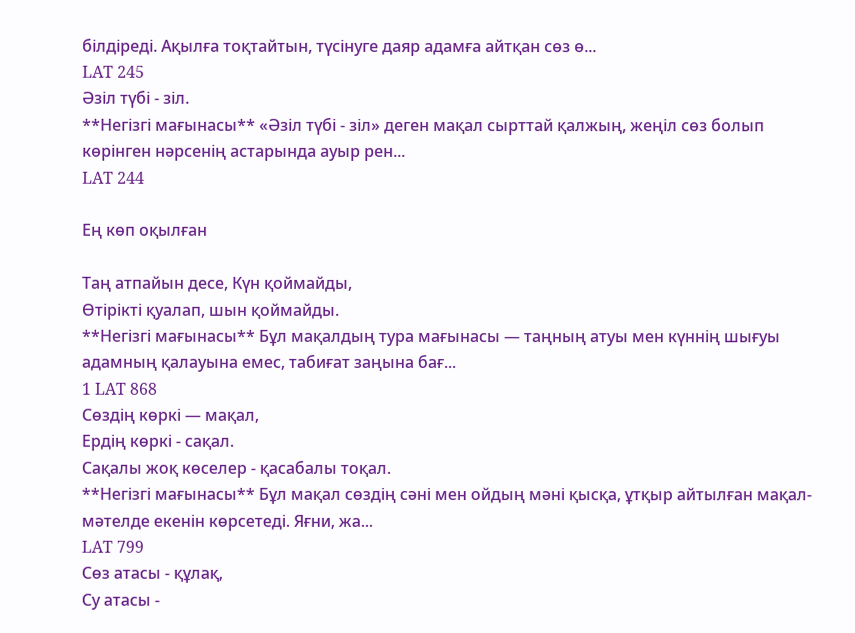білдіреді. Ақылға тоқтайтын, түсінуге даяр адамға айтқан сөз ө...
LAT 245
Әзіл түбі - зіл.
**Негізгі мағынасы** «Әзіл түбі - зіл» деген мақал сырттай қалжың, жеңіл сөз болып көрінген нәрсенің астарында ауыр рен...
LAT 244

Ең көп оқылған

Таң атпайын десе, Күн қоймайды,
Өтірікті қуалап, шын қоймайды.
**Негізгі мағынасы** Бұл мақалдың тура мағынасы — таңның атуы мен күннің шығуы адамның қалауына емес, табиғат заңына бағ...
1 LAT 868
Сөздің көркі — мақал,
Ердің көркі - сақал.
Сақалы жоқ көселер - қасабалы тоқал.
**Негізгі мағынасы** Бұл мақал сөздің сәні мен ойдың мәні қысқа, ұтқыр айтылған мақал-мәтелде екенін көрсетеді. Яғни, жа...
LAT 799
Сөз атасы - құлақ,
Су атасы -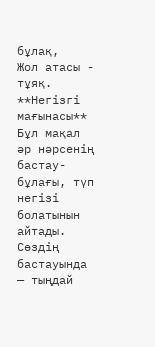бұлақ,
Жол атасы - тұяқ.
**Негізгі мағынасы** Бұл мақал әр нәрсенің бастау-бұлағы, түп негізі болатынын айтады. Сөздің бастауында — тыңдай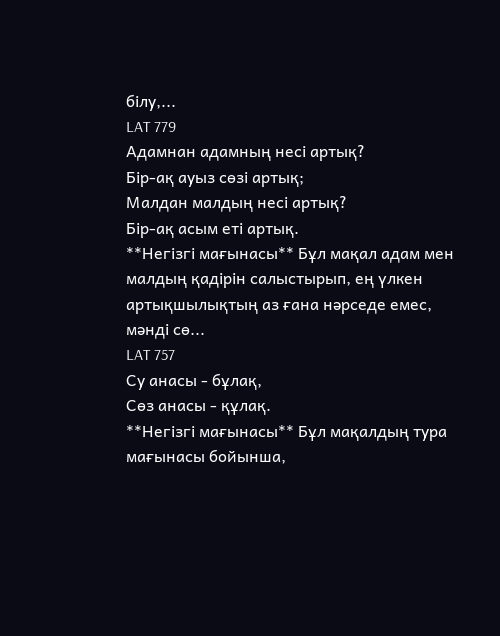білу,...
LAT 779
Адамнан адамның несі артық?
Бір-ақ ауыз сөзі артық;
Малдан малдың несі артық?
Бір-ақ асым еті артық.
**Негізгі мағынасы** Бұл мақал адам мен малдың қадірін салыстырып, ең үлкен артықшылықтың аз ғана нәрседе емес, мәнді сө...
LAT 757
Су анасы - бұлақ,
Сөз анасы - құлақ.
**Негізгі мағынасы** Бұл мақалдың тура мағынасы бойынша,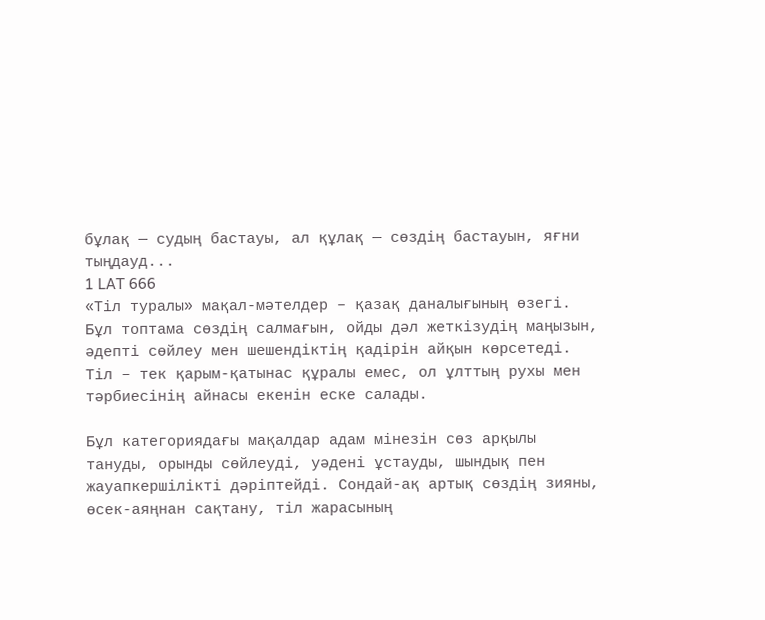бұлақ — судың бастауы, ал құлақ — сөздің бастауын, яғни тыңдауд...
1 LAT 666
«Тіл туралы» мақал-мәтелдер – қазақ даналығының өзегі. Бұл топтама сөздің салмағын, ойды дәл жеткізудің маңызын, әдепті сөйлеу мен шешендіктің қадірін айқын көрсетеді. Тіл – тек қарым-қатынас құралы емес, ол ұлттың рухы мен тәрбиесінің айнасы екенін еске салады.

Бұл категориядағы мақалдар адам мінезін сөз арқылы тануды, орынды сөйлеуді, уәдені ұстауды, шындық пен жауапкершілікті дәріптейді. Сондай-ақ артық сөздің зияны, өсек-аяңнан сақтану, тіл жарасының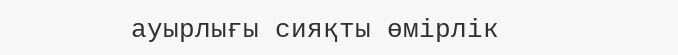ауырлығы сияқты өмірлік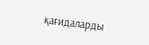қағидаларды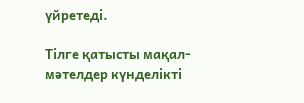үйретеді.

Тілге қатысты мақал-мәтелдер күнделікті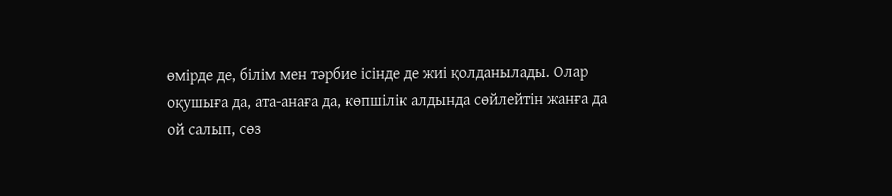өмірде де, білім мен тәрбие ісінде де жиі қолданылады. Олар оқушыға да, ата-анаға да, көпшілік алдында сөйлейтін жанға да ой салып, сөз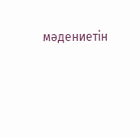мәдениетін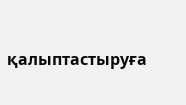қалыптастыруға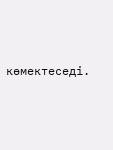көмектеседі.